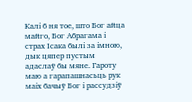Калі б ня тое, што Бог айца майго, Бог Абрагама і страх Ісака былі за імною, дык цяпер пустым адаслаў бы мяне. Гароту маю а гарапашнасьць рук маіх бачыў Бог і рассудзіў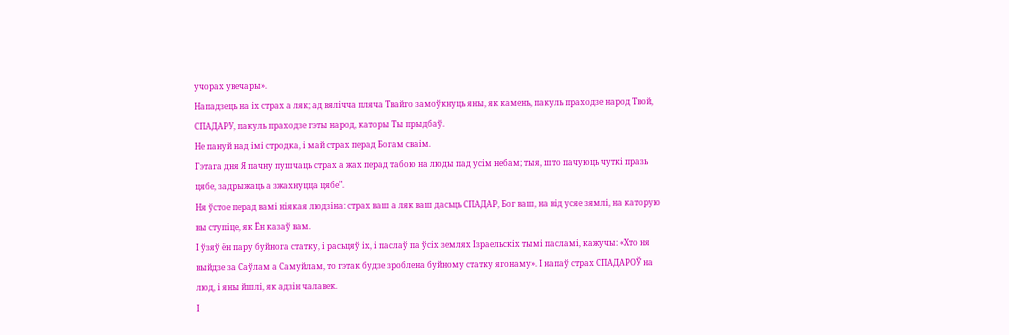учорах увечары».
Нападзець на іх страх а ляк; ад вялічча пляча Твайго замоўкнуць яны, як камень, пакуль праходзе народ Твой, СПАДАРУ, пакуль праходзе гэты народ, каторы Ты прыдбаў.
Не пануй над імі стродка, і май страх перад Богам сваім.
Гэтага дня Я пачну пушчаць страх а жах перад табою на люды пад усім небам; тыя, што пачуюць чуткі празь цябе, задрыжаць а зжахнуцца цябе".
Ня ўстое перад вамі ніякая людзіна: страх ваш а ляк ваш дасьць СПАДАР, Бог ваш, на від усяе зямлі, на каторую вы ступіце, як Ён казаў вам.
І ўзяў ён пару буйнога статку, і расьцяў іх, і паслаў па ўсіх землях Ізраельскіх тымі пасламі, кажучы: «Хто ня выйдзе за Саўлам а Самуйлам, то гэтак будзе зроблена буйному статку ягонаму». І напаў страх СПАДАРОЎ на люд, і яны йшлі, як адзін чалавек.
І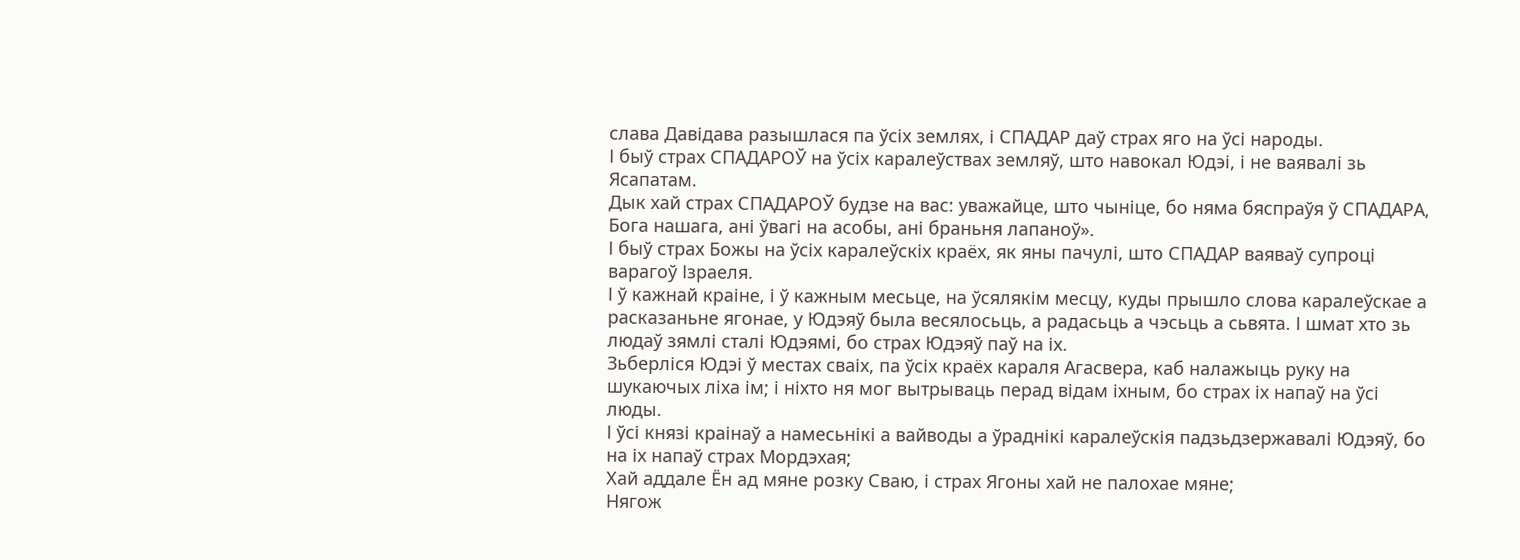слава Давідава разышлася па ўсіх землях, і СПАДАР даў страх яго на ўсі народы.
І быў страх СПАДАРОЎ на ўсіх каралеўствах земляў, што навокал Юдэі, і не ваявалі зь Ясапатам.
Дык хай страх СПАДАРОЎ будзе на вас: уважайце, што чыніце, бо няма бяспраўя ў СПАДАРА, Бога нашага, ані ўвагі на асобы, ані браньня лапаноў».
І быў страх Божы на ўсіх каралеўскіх краёх, як яны пачулі, што СПАДАР ваяваў супроці варагоў Ізраеля.
І ў кажнай краіне, і ў кажным месьце, на ўсялякім месцу, куды прышло слова каралеўскае а расказаньне ягонае, у Юдэяў была весялосьць, а радасьць а чэсьць а сьвята. І шмат хто зь людаў зямлі сталі Юдэямі, бо страх Юдэяў паў на іх.
Зьберліся Юдэі ў местах сваіх, па ўсіх краёх караля Агасвера, каб налажыць руку на шукаючых ліха ім; і ніхто ня мог вытрываць перад відам іхным, бо страх іх напаў на ўсі люды.
І ўсі князі краінаў а намесьнікі а вайводы а ўраднікі каралеўскія падзьдзержавалі Юдэяў, бо на іх напаў страх Мордэхая;
Хай аддале Ён ад мяне розку Сваю, і страх Ягоны хай не палохае мяне;
Нягож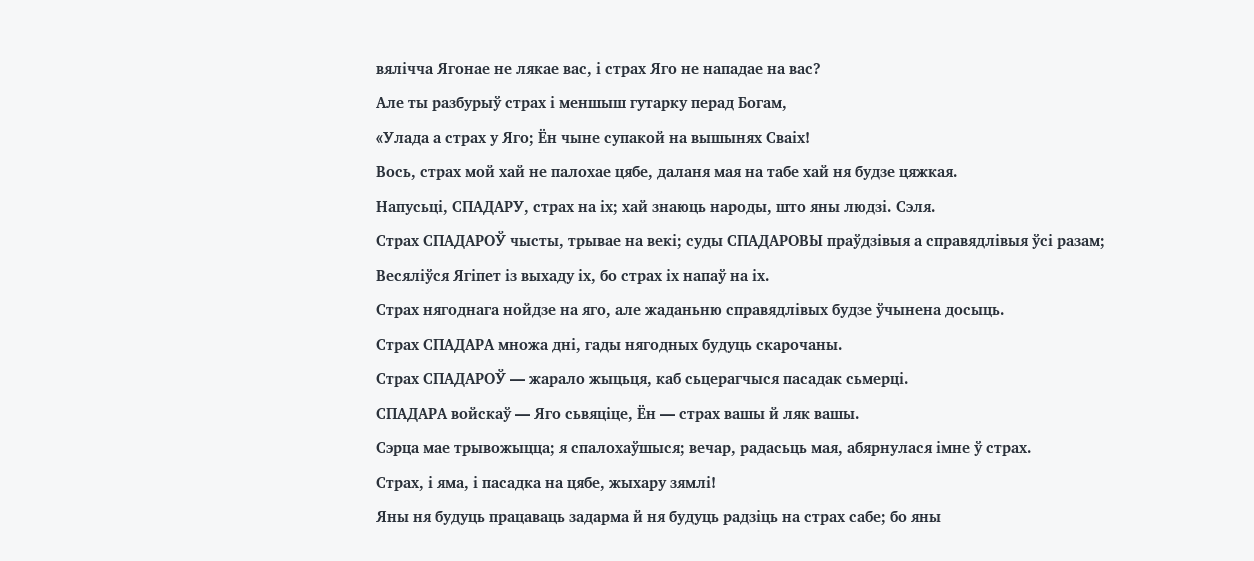вялічча Ягонае не лякае вас, і страх Яго не нападае на вас?
Але ты разбурыў страх і меншыш гутарку перад Богам,
«Улада а страх у Яго; Ён чыне супакой на вышынях Сваіх!
Вось, страх мой хай не палохае цябе, даланя мая на табе хай ня будзе цяжкая.
Напусьці, СПАДАРУ, страх на іх; хай знаюць народы, што яны людзі. Сэля.
Страх СПАДАРОЎ чысты, трывае на векі; суды СПАДАРОВЫ праўдзівыя а справядлівыя ўсі разам;
Весяліўся Ягіпет із выхаду іх, бо страх іх напаў на іх.
Страх нягоднага нойдзе на яго, але жаданьню справядлівых будзе ўчынена досыць.
Страх СПАДАРА множа дні, гады нягодных будуць скарочаны.
Страх СПАДАРОЎ — жарало жыцьця, каб сьцерагчыся пасадак сьмерці.
СПАДАРА войскаў — Яго сьвяціце, Ён — страх вашы й ляк вашы.
Сэрца мае трывожыцца; я спалохаўшыся; вечар, радасьць мая, абярнулася імне ў страх.
Страх, і яма, і пасадка на цябе, жыхару зямлі!
Яны ня будуць працаваць задарма й ня будуць радзіць на страх сабе; бо яны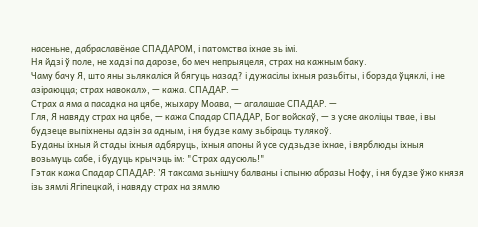насеньне, дабраславёнае СПАДАРОМ, і патомства іхнае зь імі.
Ня йдзі ў поле, не хадзі па дарозе, бо меч непрыяцеля, страх на кажным баку.
Чаму бачу Я, што яны зьлякаліся й бягуць назад? і дужасілы іхныя разьбіты, і борзда ўцяклі, і не азіраюцца; страх навокал», — кажа. СПАДАР. —
Страх а яма а пасадка на цябе, жыхару Моава, — агалашае СПАДАР. —
Гля, Я навяду страх на цябе, — кажа Спадар СПАДАР, Бог войскаў, — з усяе аколіцы твае, і вы будзеце выпіхнены адзін за адным, і ня будзе каму зьбіраць тулякоў.
Буданы іхныя й стады іхныя адбяруць, іхныя апоны й усе судзьдзе іхнае, і вярблюды іхныя возьмуць сабе, і будуць крычэць ім: "Страх адусюль!"
Гэтак кажа Спадар СПАДАР: ’Я таксама зьнішчу балваны і спыню абразы Нофу, і ня будзе ўжо князя ізь зямлі Ягіпецкай, і навяду страх на зямлю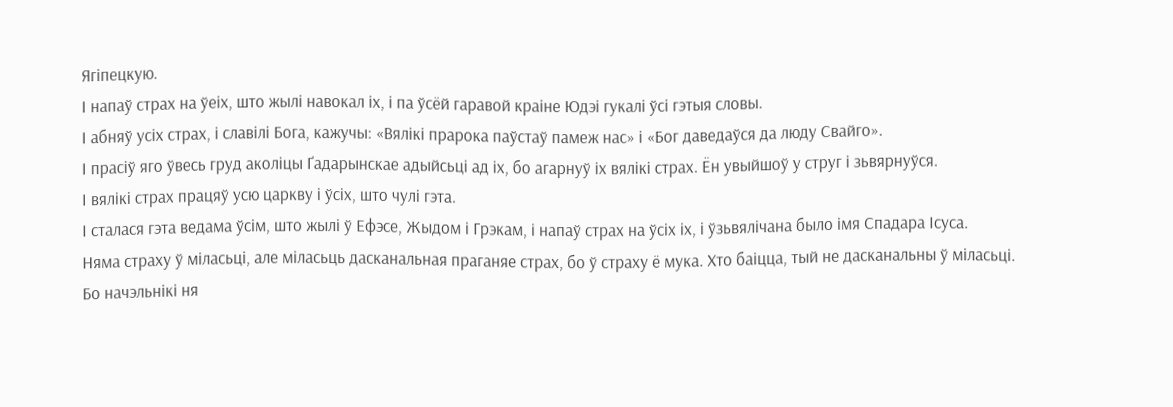Ягіпецкую.
І напаў страх на ўеіх, што жылі навокал іх, і па ўсёй гаравой краіне Юдэі гукалі ўсі гэтыя словы.
І абняў усіх страх, і славілі Бога, кажучы: «Вялікі прарока паўстаў памеж нас» і «Бог даведаўся да люду Свайго».
І прасіў яго ўвесь груд аколіцы Ґадарынскае адыйсьці ад іх, бо агарнуў іх вялікі страх. Ён увыйшоў у струг і зьвярнуўся.
І вялікі страх працяў усю царкву і ўсіх, што чулі гэта.
І сталася гэта ведама ўсім, што жылі ў Ефэсе, Жыдом і Грэкам, і напаў страх на ўсіх іх, і ўзьвялічана было імя Спадара Ісуса.
Няма страху ў міласьці, але міласьць дасканальная праганяе страх, бо ў страху ё мука. Хто баіцца, тый не дасканальны ў міласьці.
Бо начэльнікі ня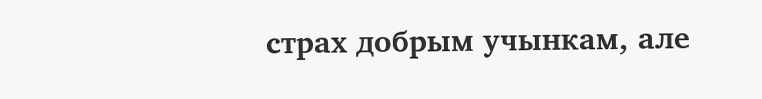страх добрым учынкам, але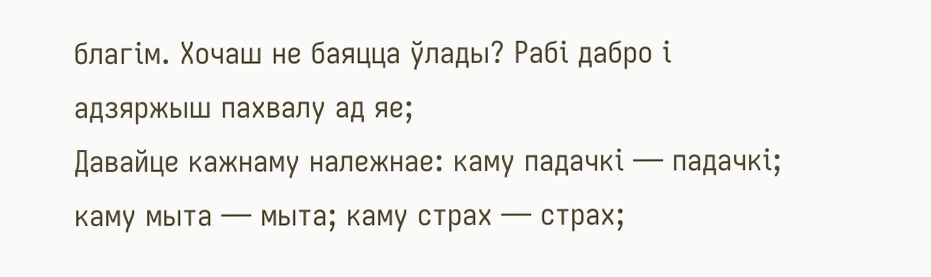благім. Хочаш не баяцца ўлады? Рабі дабро і адзяржыш пахвалу ад яе;
Давайце кажнаму належнае: каму падачкі — падачкі; каму мыта — мыта; каму страх — страх;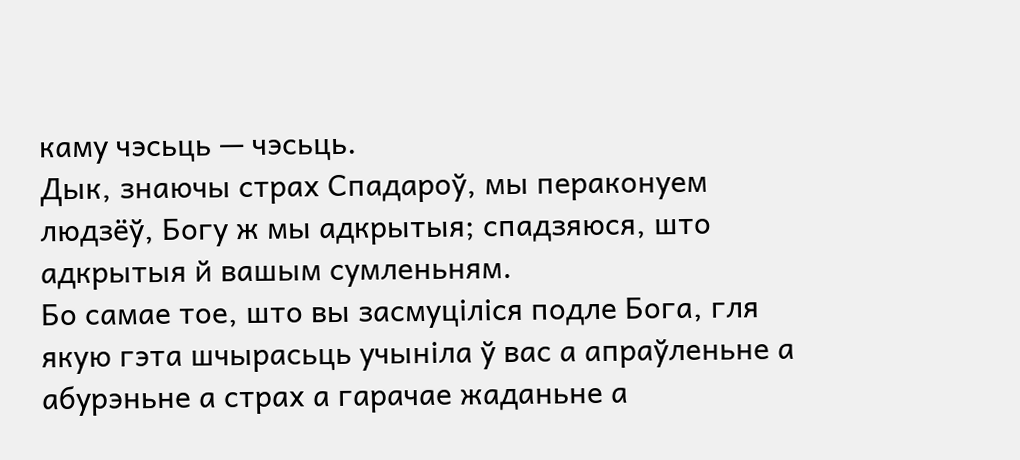каму чэсьць — чэсьць.
Дык, знаючы страх Спадароў, мы пераконуем людзёў, Богу ж мы адкрытыя; спадзяюся, што адкрытыя й вашым сумленьням.
Бо самае тое, што вы засмуціліся подле Бога, гля якую гэта шчырасьць учыніла ў вас а апраўленьне а абурэньне а страх а гарачае жаданьне а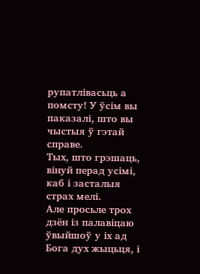рупатлівасьць а помсту! У ўсім вы паказалі, што вы чыстыя ў гэтай справе.
Тых, што грэшаць, вінуй перад усімі, каб і засталыя страх мелі.
Але просьле трох дзён із палавіцаю ўвыйшоў у іх ад Бога дух жыцьця, і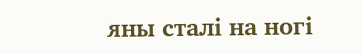яны сталі на ногі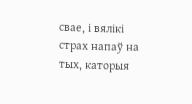свае, і вялікі страх напаў на тых, каторыя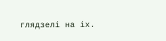глядзелі на іх.